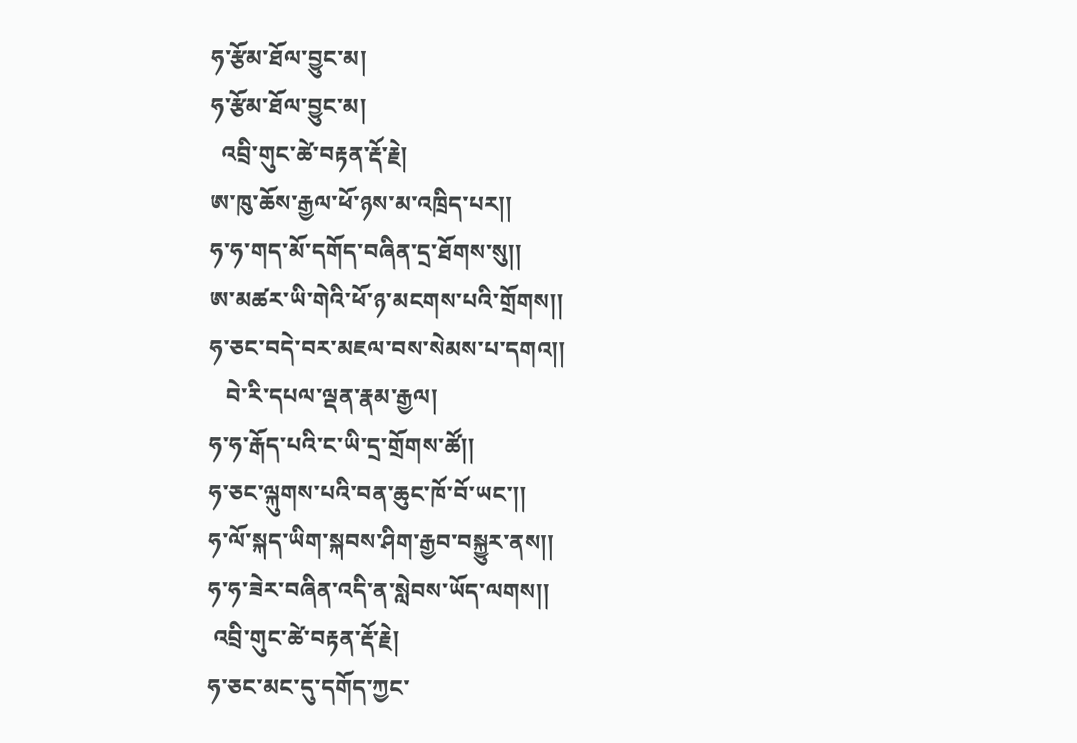ཧ་རྩོམ་ཐོལ་བྱུང་མ།
ཧ་རྩོམ་ཐོལ་བྱུང་མ།
  འབྲི་གུང་ཚེ་བརྟན་རྡོ་རྗེ།
ཨ་ཁུ་ཆོས་རྒྱལ་ཕོ་ཉས་མ་འཁྲིད་པར།།
ཧ་ཧ་གད་མོ་དགོད་བཞིན་དྲ་ཐོགས་སུ།།
ཨ་མཚར་ཡི་གེའི་ཕོ་ཉ་མངགས་པའི་གྲོགས།།
ཧ་ཅང་བདེ་བར་མཇལ་བས་སེམས་པ་དགའ།།
   བེ་རི་དཔལ་ལྡན་རྣམ་རྒྱལ།
ཧ་ཧ་རྒོད་པའི་ང་ཡི་དྲ་གྲོགས་ཚོ།།
ཧ་ཅང་ལྐུགས་པའི་བན་ཆུང་ཁོ་བོ་ཡང་།།
ཧ་ལོ་སྐད་ཡིག་སྐབས་ཤིག་རྒྱབ་བསྐྱུར་ནས།།
ཧ་ཧ་ཟེར་བཞིན་འདི་ན་སླེབས་ཡོད་ལགས།།
 འབྲི་གུང་ཚེ་བརྟན་རྡོ་རྗེ།
ཧ་ཅང་མང་དུ་དགོད་ཀྱང་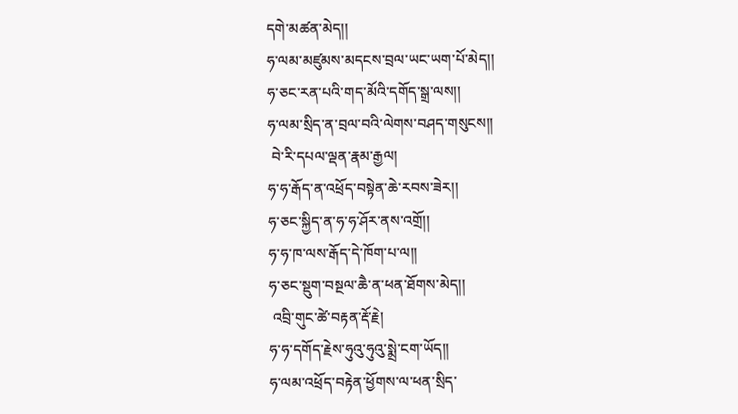དགེ་མཚན་མེད།།
ཧ་ལམ་མཛུམས་མདངས་བྲལ་ཡང་ཡག་པོ་མེད།།
ཧ་ཅང་རན་པའི་གད་མོའི་དགོད་སྒྲ་ལས།།
ཧ་ལམ་སྲིད་ན་བྲལ་བའི་ལེགས་བཤད་གསུངས།།
 བེ་རི་དཔལ་ལྡན་རྣམ་རྒྱལ།
ཧ་ཧ་རྒོད་ན་འཕྲོད་བསྟེན་ཆེ་རབས་ཟེར།།
ཧ་ཅང་སྐྱིད་ན་ཧ་ཧ་ཤོར་ནས་འགྲོ།།
ཧ་ཧ་ཁ་ལས་རྒོད་དེ་ཁོག་པ་ལ།།
ཧ་ཅང་སྡུག་བསྔལ་ཆཻ་ན་ཕན་ཐོགས་མེད།།
 འབྲི་གུང་ཚེ་བརྟན་རྡོ་རྗེ།
ཧ་ཧ་དགོད་རྗེས་ཧུའུ་ཧུའུ་སྨྲེ་ངག་ཡོད།།
ཧ་ལམ་འཕྲོད་བརྟེན་ཕྱོགས་ལ་ཕན་སྲིད་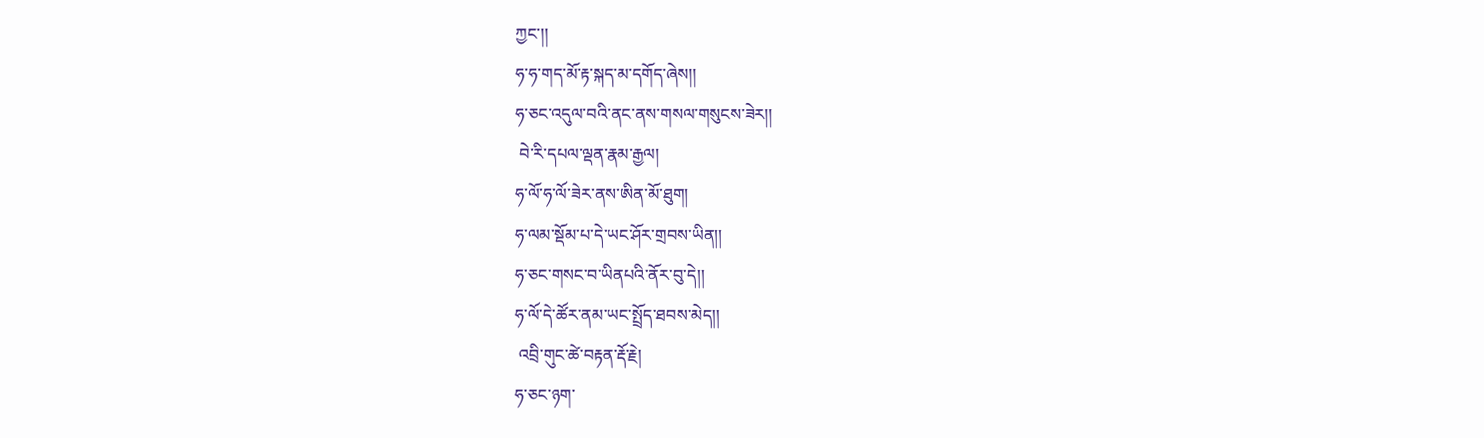ཀྱང་།།
ཧ་ཧ་གད་མོ་རྟ་སྐད་མ་དགོད་ཞེས།།
ཧ་ཅང་འདུལ་བའི་ནང་ནས་གསལ་གསུངས་ཟེར།།
 བེ་རི་དཔལ་ལྡན་རྣམ་རྒྱལ།
ཧ་ལོ་ཧ་ལོ་ཟེར་ནས་ཨིན་མོ་ཐུག།
ཧ་ལམ་སྡོམ་པ་དེ་ཡང་ཤོར་གྲབས་ཡིན།།
ཧ་ཅང་གསང་བ་ཡིནཔའི་ནོར་བུ་དེ།།
ཧ་ལོ་དེ་ཚོར་ནམ་ཡང་སྤྲོད་ཐབས་མེད།།
 འབྲི་གུང་ཚེ་བརྟན་རྡོ་རྗེ།
ཧ་ཅང་ཉག་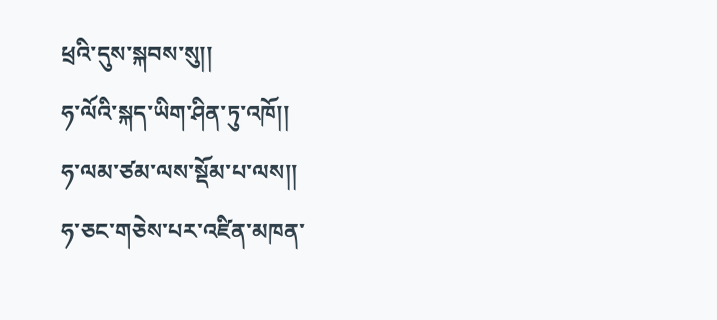ཕྲའི་དུས་སྐབས་སུ།།
ཧ་ལོའི་སྐད་ཡིག་ཤིན་ཏུ་འཁོ།།
ཧ་ལམ་ཙམ་ལས་སྡོམ་པ་ལས།།
ཧ་ཅང་གཅེས་པར་འཛིན་མཁན་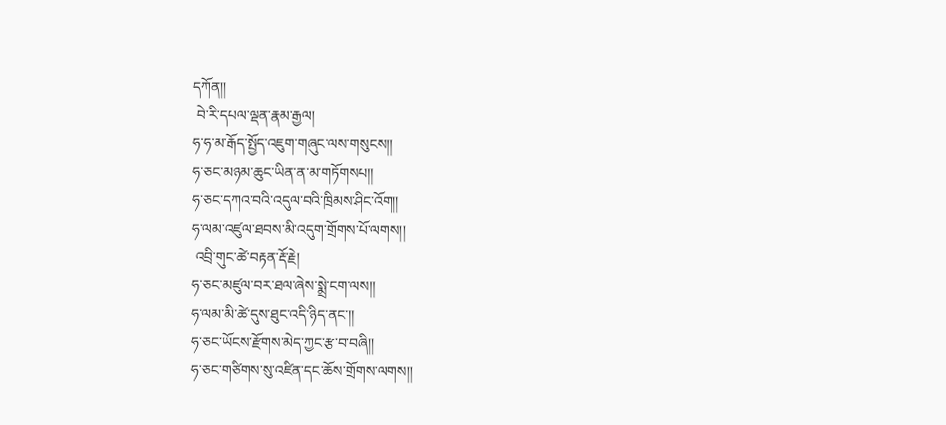དཀོན།།
 བེ་རི་དཔལ་ལྡན་རྣམ་རྒྱལ།
ཧ་ཧ་མ་རྒོད་སྤྱོད་འཇུག་གཞུང་ལས་གསུངས།།
ཧ་ཅང་མཉམ་ཆུང་ཡིན་ན་མ་གཏོགསཔ།།
ཧ་ཅང་དཀའ་བའི་འདུལ་བའི་ཁྲིམས་ཤིང་འོག།།
ཧ་ལམ་འཛུལ་ཐབས་མི་འདུག་གྲོགས་པོ་ལགས།།
 འབྲི་གུང་ཚེ་བརྟན་རྡོ་རྗེ།
ཧ་ཅང་མཛུལ་བར་ཐལ་ཞེས་སྨྲེ་ངག་ལས།།
ཧ་ལམ་མི་ཚེ་དུས་ཐུང་འདི་ཉིད་ནང་།།
ཧ་ཅང་ཡོངས་རྫོགས་མེད་ཀྱང་རྩ་བ་བཞི།།
ཧ་ཅང་གཙིགས་སུ་འཛིན་དང་ཆོས་གྲོགས་ལགས།།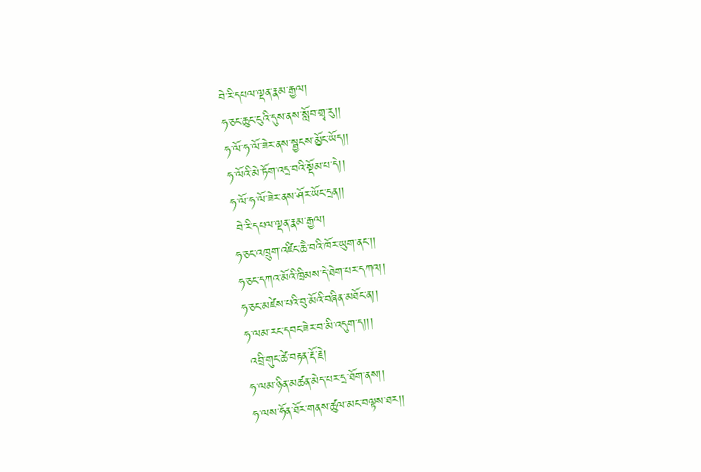བེ་རི་དཔལ་ལྡན་རྣམ་རྒྱལ།
ཧ་ཅང་ཆུང་ངུའི་དུས་ནས་སློབ་གྲྭ་རུ།།
ཧ་ལོ་ཧ་ལོ་ཟེར་ནས་སྦྱངས་མྱོང་ཡོད།།
ཧ་ལོའི་མེ་ཏོག་འདྲ་བའི་སྡོམ་པ་དེ།།
ཧ་ལོ་ཧ་ལོ་ཟེར་ནས་ཤོར་ཡོང་དྲན།།
 བེ་རི་དཔལ་ལྡན་རྣམ་རྒྱལ།
ཧ་ཅང་འཁྲུག་འཛིང་ཆཻ་བའི་ཁོར་ཡུག་ནང་།།
ཧ་ཅང་དཀའ་མོའི་ཁྲིམས་དེ་ཐེག་པར་དཀའ།།
ཧ་ཅང་མཛེས་པའི་བུ་མོའི་བཞིན་མཐོང་ན།།
ཧ་ལམ་རང་དབང་ཟེར་བ་མི་འདུག་ད།།།
 འབྲི་གུང་ཚེ་བརྟན་རྡོ་རྗེ།
ཧ་ལམ་ཉིན་མཚན་མེད་པར་དྲ་ཐོག་ནས།།
ཧ་ལས་ཧོན་ཐོར་གནས་ཚུལ་མང་བལྟས་ཐར།།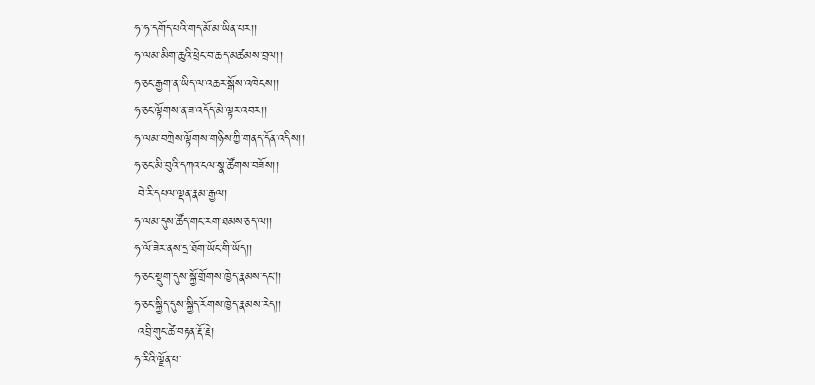ཧ་ཧ་དགོད་པའི་གད་མོ་མ་ཡིན་པར།།
ཧ་ལམ་མིག་ཆུའི་ཕྲེང་བ་ཆད་མཚམས་བྲལ།།
ཧ་ཅང་རྒྱག་ན་ཡིད་ལ་འཆར་སྒོས་འཁེངས།།
ཧ་ཅང་ལྟོགས་ན་ཟ་འདོད་མེ་ལྟར་འབར།།
ཧ་ལམ་བཀྲེས་ལྟོགས་གཉིས་ཀྱི་གནད་དོན་འདིས།།
ཧ་ཅང་མི་བུའི་དཀའ་ངལ་སྣ་ཚོགས་བཟོས།།
 བེ་རི་དཔལ་ལྡན་རྣམ་རྒྱལ།
ཧ་ལམ་དུས་ཚོད་གང་རག་ཐམས་ཅད་ལ།།
ཧ་ལོ་ཟེར་ནས་དྲ་ཐོག་ཡོང་གི་ཡོད།།
ཧ་ཅང་སྡུག་དུས་སྐྱོ་གྲོགས་ཁྱེད་རྣམས་དང།།
ཧ་ཅང་སྐྱིད་དུས་སྐྱིད་རོགས་ཁྱེད་རྣམས་རེད།།
 འབྲི་གུང་ཚེ་བརྟན་རྡོ་རྗེ།
ཧ་རིའི་ལྗོན་པ་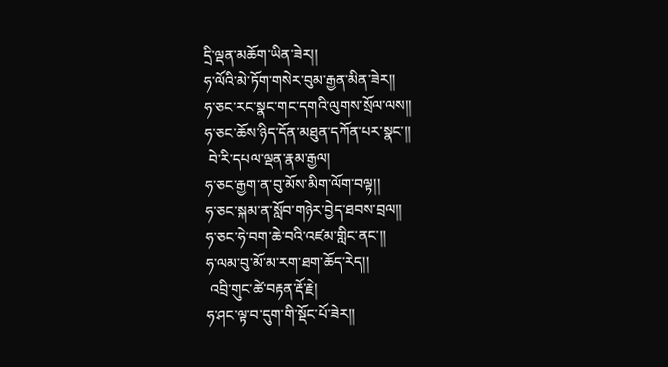དྲི་ལྡན་མཆོག་ཡིན་ཟེར།།
ཧ་ལོའི་མེ་ཏོག་གསེར་བུམ་རྒྱན་མིན་ཟེར།།
ཧ་ཅང་རང་སྣང་གང་དགའི་ལུགས་སྲོལ་ལས།།
ཧ་ཅང་ཆོས་ཉིད་དོན་མཐུན་དཀོན་པར་སྣང་།།
 བེ་རི་དཔལ་ལྡན་རྣམ་རྒྱལ།
ཧ་ཅང་རྒྱག་ན་བུ་མོས་མིག་ལོག་བལྟ།།
ཧ་ཅང་སྐམ་ན་སློབ་གཉེར་བྱེད་ཐབས་བྲལ།།
ཧ་ཅང་ཧེ་བག་ཆེ་བའི་འཛམ་གླིང་ནང་།།
ཧ་ལམ་བུ་མོ་མ་རག་ཐག་ཆོད་རེད།།
 འབྲི་གུང་ཚེ་བརྟན་རྡོ་རྗེ།
ཧ་ཤང་ལྟ་བ་དུག་གི་སྡོང་པོ་ཟེར།།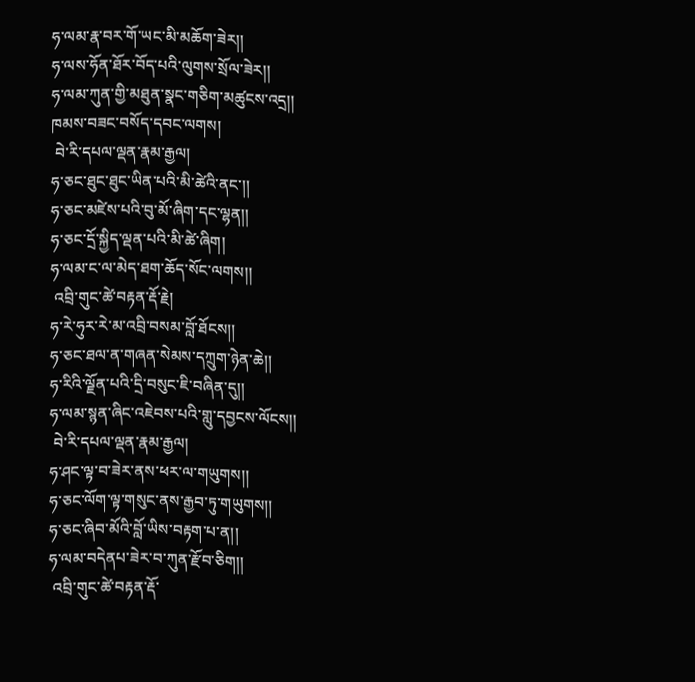ཧ་ལམ་རྣ་བར་གོ་ཡང་མི་མཆོག་ཟེར།།
ཧ་ལས་ཧོན་ཐོར་བོད་པའི་ལུགས་སྲོལ་ཟེར།།
ཧ་ལམ་ཀུན་གྱི་མཐུན་སྣང་གཅིག་མཚུངས་འདྲ།།
ཁམས་བཟང་བསོད་དབང་ལགས།
 བེ་རི་དཔལ་ལྡན་རྣམ་རྒྱལ།
ཧ་ཅང་ཐུང་ཐུང་ཡིན་པའི་མི་ཚེའི་ནང་།།
ཧ་ཅང་མཛེས་པའི་བུ་མོ་ཞིག་དང་ལྷན།།
ཧ་ཅང་དྲོ་སྐྱིད་ལྡན་པའི་མི་ཚེ་ཞིག།
ཧ་ལམ་ང་ལ་མེད་ཐག་ཆོད་སོང་ལགས།།
 འབྲི་གུང་ཚེ་བརྟན་རྡོ་རྗེ།
ཧ་རེ་ཧུར་རེ་མ་འབྲི་བསམ་བློ་ཐོངས།།
ཧ་ཅང་ཐལ་ན་གཞན་སེམས་དཀྲུག་ཉེན་ཆེ།།
ཧ་རིའི་ལྗོན་པའི་དྲི་བསུང་ཇི་བཞིན་དུ།།
ཧ་ལམ་སྙན་ཞིང་འཇེབས་པའི་གླུ་དབྱངས་ལོངས།།
 བེ་རི་དཔལ་ལྡན་རྣམ་རྒྱལ།
ཧ་ཤང་ལྟ་བ་ཟེར་ནས་ཕར་ལ་གཡུགས།།
ཧ་ཅང་ལོག་ལྟ་གསུང་ནས་རྒྱབ་ཏུ་གཡུགས།།
ཧ་ཅང་ཞིབ་མོའི་བློ་ཡིས་བརྟག་པ་ན།།
ཧ་ལམ་བདེནཔ་ཟེར་བ་ཀུན་རྫོབ་ཅིག།།
 འབྲི་གུང་ཚེ་བརྟན་རྡོ་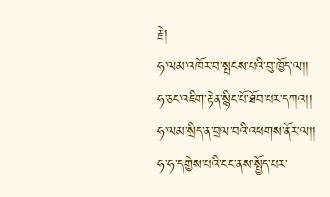རྗེ།
ཧ་ལམ་འཁོར་བ་སྤངས་པའི་བུ་ཁྱོད་ལ།།
ཧ་ཅང་འཇིག་རྟེན་སྙིང་པོ་ཐོབ་པར་དཀའ།།
ཧ་ལམ་སྲིད་ན་བྲལ་བའི་འཕགས་ནོར་ལ།།
ཧ་ཧ་དགྱེས་པའི་ངང་ནས་སྤྱོད་པར་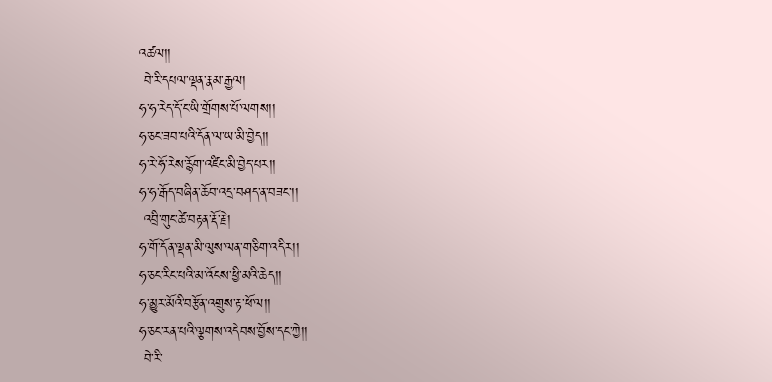འཚལ།།
 བེ་རི་དཔལ་ལྡན་རྣམ་རྒྱལ།
ཧ་ཧ་རེད་དོ་ང་ཡི་གྲོགས་པོ་ལགས།།
ཧ་ཅང་ཟབ་པའི་དོན་ལ་ཡ་མི་བྱེད།།
ཧ་རེ་ཧོ་རེས་རྙོག་འཛིང་མི་བྱེད་པར།།
ཧ་ཧ་རྒོད་བཞིན་ཆོབ་འདྲ་བཤད་ན་བཟང་།།
 འབྲི་གུང་ཚེ་བརྟན་རྡོ་རྗེ།
ཧ་གོ་དོན་ལྡན་མི་ལུས་ལན་གཅིག་འདིར།།
ཧ་ཅང་རིང་པའི་མ་འོངས་ཕྱི་མའི་ཆེད།།
ཧ་མྱུར་མོའི་བརྩོན་འགྲུས་རྟ་ཕོ་ལ།།
ཧ་ཅང་རན་པའི་ལྕགས་འདེབས་བྱོས་དང་ཀྱེ།།
 བེ་རི་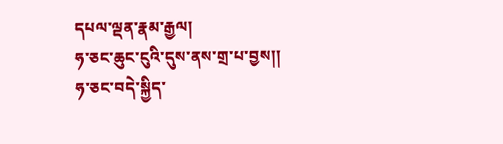དཔལ་ལྡན་རྣམ་རྒྱལ།
ཧ་ཅང་ཆུང་ངུའི་དུས་ནས་གྲ་པ་བྱས།།
ཧ་ཅང་བདེ་སྐྱིད་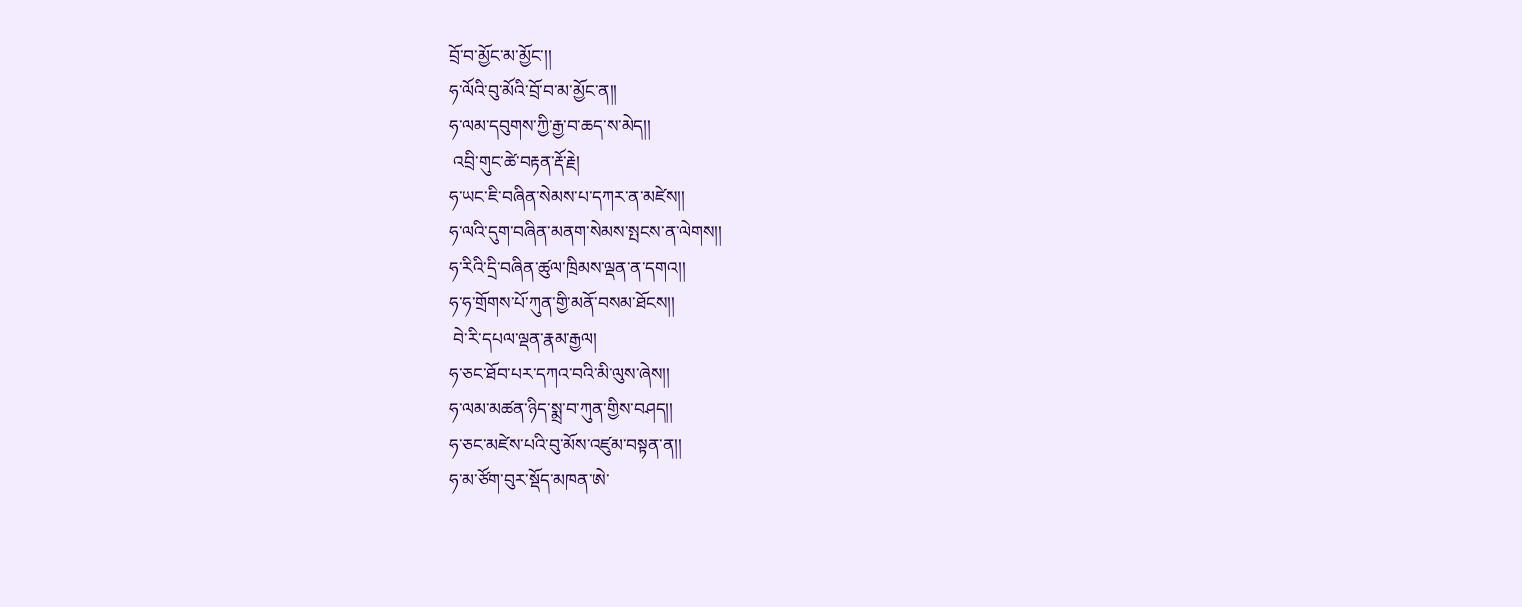བྲོ་བ་མྱོང་མ་མྱོང་།།
ཧ་ལོའི་བུ་མོའི་བྲོ་བ་མ་མྱོང་ན།།
ཧ་ལམ་དབུགས་ཀྱི་རྒྱ་བ་ཆད་ས་མེད།།
 འབྲི་གུང་ཚེ་བརྟན་རྡོ་རྗེ།
ཧ་ཡང་ཇི་བཞིན་སེམས་པ་དཀར་ན་མཛེས།།
ཧ་ལའི་དུག་བཞིན་མནག་སེམས་སྤངས་ན་ལེགས།།
ཧ་རིའི་དྲི་བཞིན་ཚུལ་ཁྲིམས་ལྡན་ན་དགའ།།
ཧ་ཧ་གྲོགས་པོ་ཀུན་གྱི་མནོ་བསམ་ཐོངས།།
 བེ་རི་དཔལ་ལྡན་རྣམ་རྒྱལ།
ཧ་ཅང་ཐོབ་པར་དཀའ་བའི་མི་ལུས་ཞེས།།
ཧ་ལམ་མཚན་ཉིད་སྨྲ་བ་ཀུན་གྱིས་བཤད།།
ཧ་ཅང་མཛེས་པའི་བུ་མོས་འཛུམ་བསྟན་ན།།
ཧ་མ་ཙོག་བུར་སྡོད་མཁན་ཨེ་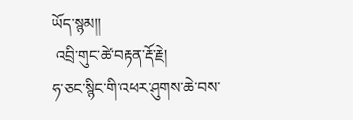ཡོད་སྙམ།།
 འབྲི་གུང་ཚེ་བརྟན་རྡོ་རྗེ།
ཧ་ཅང་སྙིང་གི་འཕར་ཤུགས་ཆེ་བས་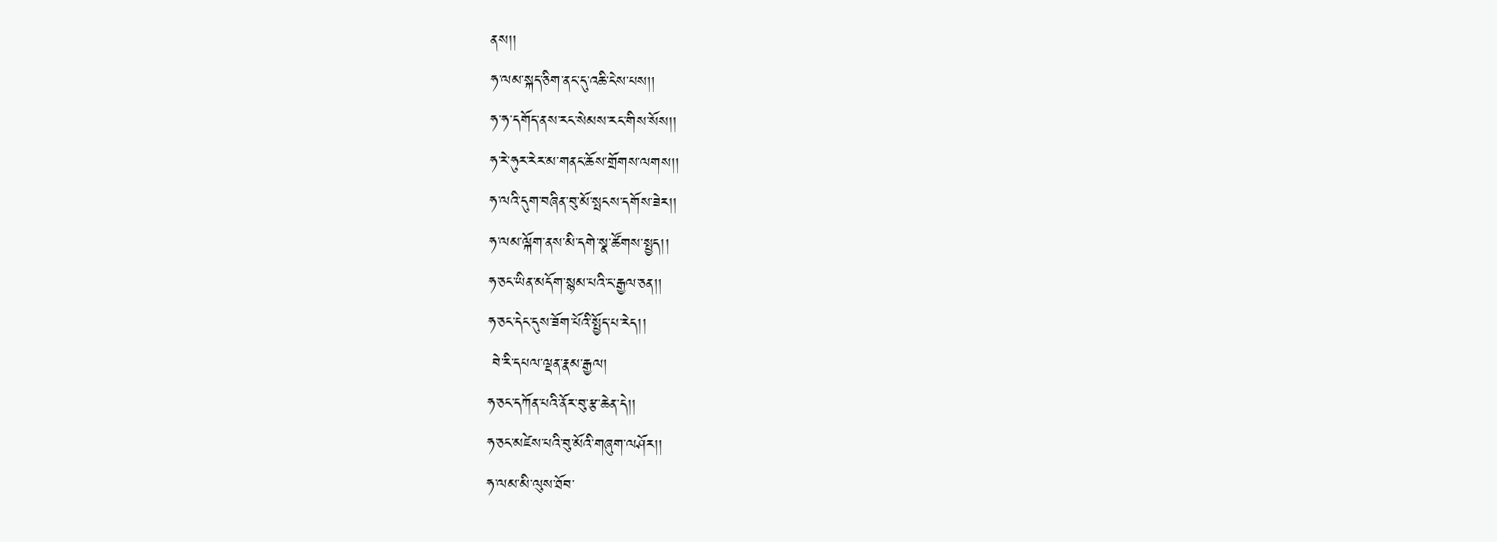ནས།།
ཧ་ལམ་སྐད་ཅིག་ནང་དུ་འཆི་ངེས་པས།།
ཧ་ཧ་དགོད་ནས་རང་སེམས་རང་གིས་སོས།།
ཧ་རེ་ཧུར་རེར་མ་གནང་ཆོས་གྲོགས་ལགས།།
ཧ་ལའི་དུག་བཞིན་བུ་མོ་སྤངས་དགོས་ཟེར།།
ཧ་ལམ་ལྐོག་ནས་མི་དགེ་སྣ་ཚོགས་སྤྱད།།
ཧ་ཅང་ཡིན་མདོག་སྙམ་པའི་ང་རྒྱལ་ཅན།།
ཧ་ཅང་དེང་དུས་ཟོག་པོའི་སྤྱོད་པ་རེད།།
 བེ་རི་དཔལ་ལྡན་རྣམ་རྒྱལ།
ཧ་ཅང་དཀོན་པའི་ནོར་བུ་རྩ་ཆེན་དེ།།
ཧ་ཅང་མཛེས་པའི་བུ་མོའི་གཞུག་ལཤོར།།
ཧ་ལམ་མི་ལུས་ཐོབ་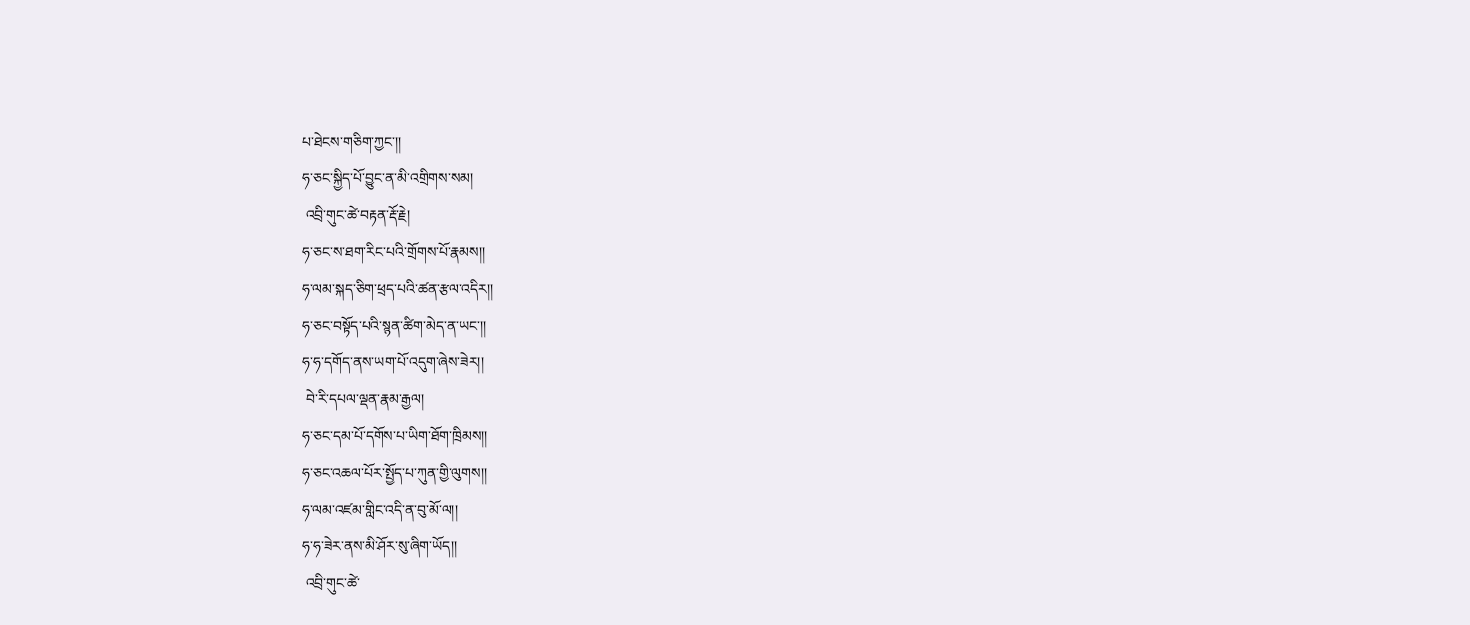པ་ཐེངས་གཅིག་ཀྱང་།།
ཧ་ཅང་སྐྱིད་པོ་བྱུང་ན་མི་འགྲིགས་སམ།
 འབྲི་གུང་ཚེ་བརྟན་རྡོ་རྗེ།
ཧ་ཅང་ས་ཐག་རིང་པའི་གྲོགས་པོ་རྣམས།།
ཧ་ལམ་སྐད་ཅིག་ཕྲད་པའི་ཚན་རྩལ་འདིར།།
ཧ་ཅང་བསྟོད་པའི་སྙན་ཚིག་མེད་ན་ཡང་།།
ཧ་ཧ་དགོད་ནས་ཡག་པོ་འདུག་ཞེས་ཟེར།།
 བེ་རི་དཔལ་ལྡན་རྣམ་རྒྱལ།
ཧ་ཅང་དམ་པོ་དགོས་པ་ཡིག་ཐོག་ཁྲིམས།།
ཧ་ཅང་འཆལ་པོར་སྤྱོད་པ་ཀུན་གྱི་ལུགས།།
ཧ་ལམ་འཛམ་གླིང་འདི་ན་བུ་མོ་ལ།།
ཧ་ཧ་ཟེར་ནས་མི་ཤོར་སུ་ཞིག་ཡོད།།
 འབྲི་གུང་ཚེ་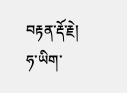བརྟན་རྡོ་རྗེ།
ཧ་ཡིག་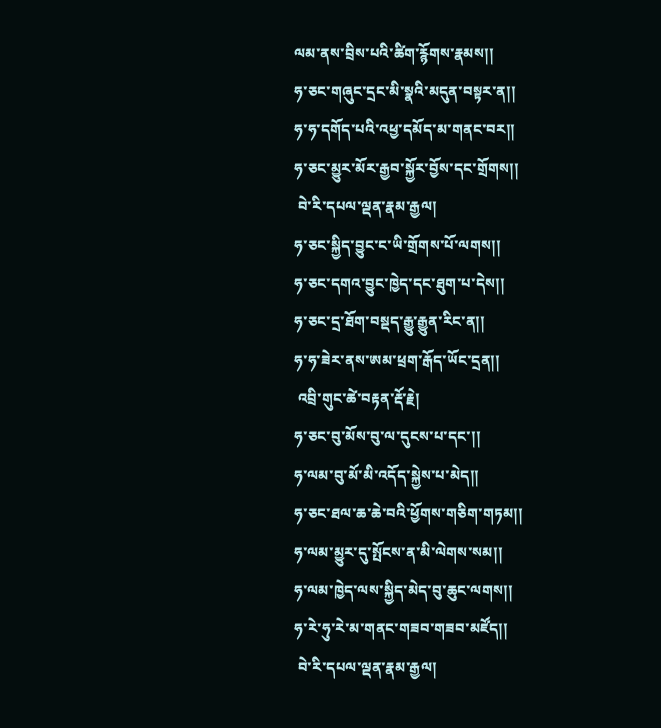ལམ་ནས་བྲིས་པའི་ཚིག་རྙོགས་རྣམས།།
ཧ་ཅང་གཞུང་དྲང་མི་སྣའི་མདུན་བསྟར་ན།།
ཧ་ཧ་དགོད་པའི་འཕྱ་དམོད་མ་གནང་བར།།
ཧ་ཅང་མྱུར་མོར་རྒྱབ་སྐྱོར་བྱོས་དང་གྲོགས།།
 བེ་རི་དཔལ་ལྡན་རྣམ་རྒྱལ།
ཧ་ཅང་སྐྱིད་བྱུང་ང་ཡི་གྲོགས་པོ་ལགས།།
ཧ་ཅང་དགའ་བྱུང་ཁྱེད་དང་ཐུག་པ་དེས།།
ཧ་ཅང་དྲ་ཐོག་བསྡད་རྒྱུ་རྒྱུན་རིང་ན།།
ཧ་ཧ་ཟེར་ནས་ཨམ་ཕྲག་རྒོད་ཡོང་དྲན།།
 འབྲི་གུང་ཚེ་བརྟན་རྡོ་རྗེ།
ཧ་ཅང་བུ་མོས་བུ་ལ་དུངས་པ་དང་།།
ཧ་ལམ་བུ་མོ་མི་འདོད་སྐྱེས་པ་མེད།།
ཧ་ཅང་ཐལ་ཆ་ཆེ་བའི་ཕྱོགས་གཅིག་གཏམ།།
ཧ་ལམ་མྱུར་དུ་སྤོངས་ན་མི་ལེགས་སམ།།
ཧ་ལམ་ཁྱེད་ལས་སྐྱིད་མེད་བུ་ཆུང་ལགས།།
ཧ་རེ་ཧུ་རེ་མ་གནང་གཟབ་གཟབ་མཛོད།།
 བེ་རི་དཔལ་ལྡན་རྣམ་རྒྱལ།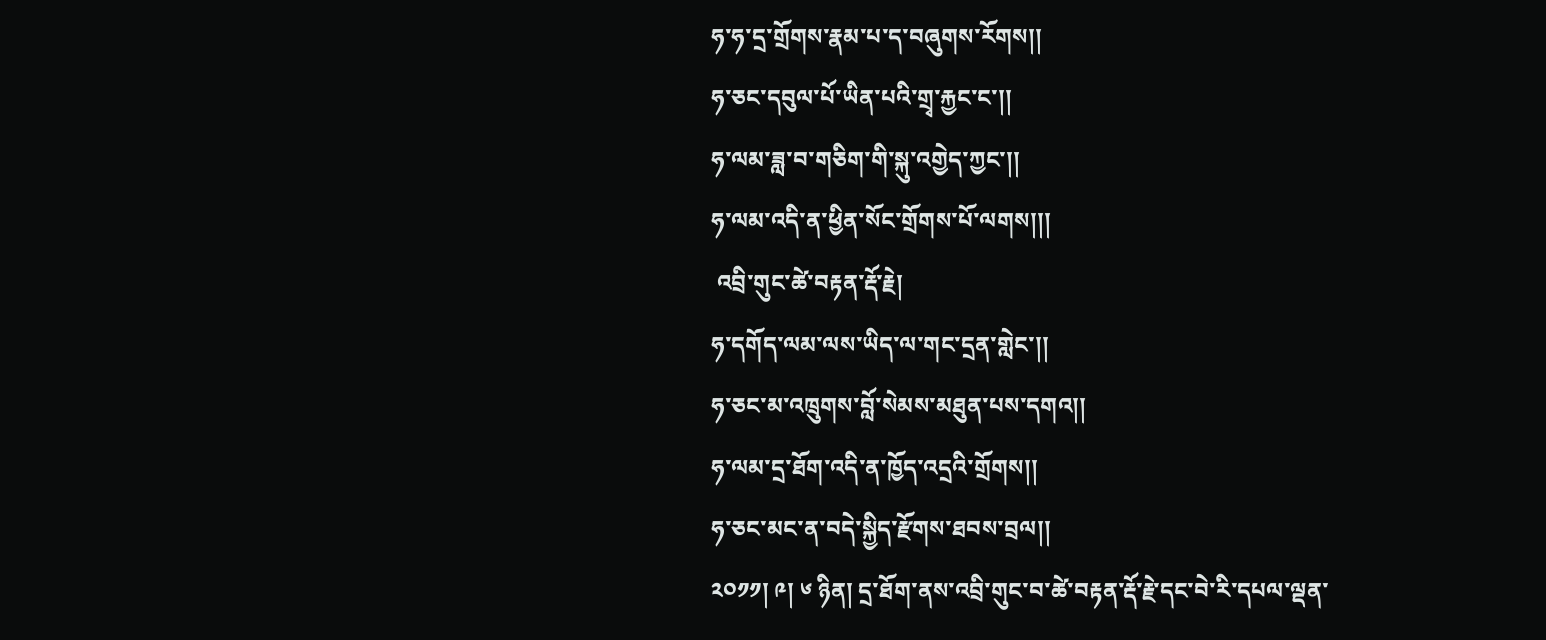ཧ་ཧ་དྲ་གྲོགས་རྣམ་པ་ད་བཞུགས་རོགས།།
ཧ་ཅང་དབུལ་པོ་ཡིན་པའི་གྲྭ་རྐྱང་ང་།།
ཧ་ལམ་ཟླ་བ་གཅིག་གི་སྐུ་འགྱེད་ཀྱང་།།
ཧ་ལམ་འདི་ན་ཕྱིན་སོང་གྲོགས་པོ་ལགས།།།
 འབྲི་གུང་ཚེ་བརྟན་རྡོ་རྗེ།
ཧ་དགོད་ལམ་ལས་ཡིད་ལ་གང་དྲན་གླེང་།།
ཧ་ཅང་མ་འཁྲུགས་བློ་སེམས་མཐུན་པས་དགའ།།
ཧ་ལམ་དྲ་ཐོག་འདི་ན་ཁྱོད་འདྲའི་གྲོགས།།
ཧ་ཅང་མང་ན་བདེ་སྐྱིད་རྫོགས་ཐབས་བྲལ།།
༢༠༡༡། ༩། ༦ ཉིན། དྲ་ཐོག་ནས་འབྲི་གུང་བ་ཚེ་བརྟན་རྡོ་རྗེ་དང་བེ་རི་དཔལ་ལྡན་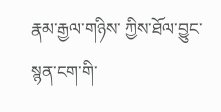རྣམ་རྒྱལ་གཉིས་ ཀྱིས་ཐོལ་བྱུང་སྙན་ངག་གི་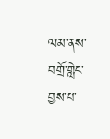ལམ་ནས་བགྲོ་གླེང་བྱས་པ་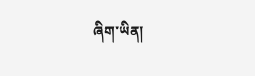ཞིག་ཡིན།